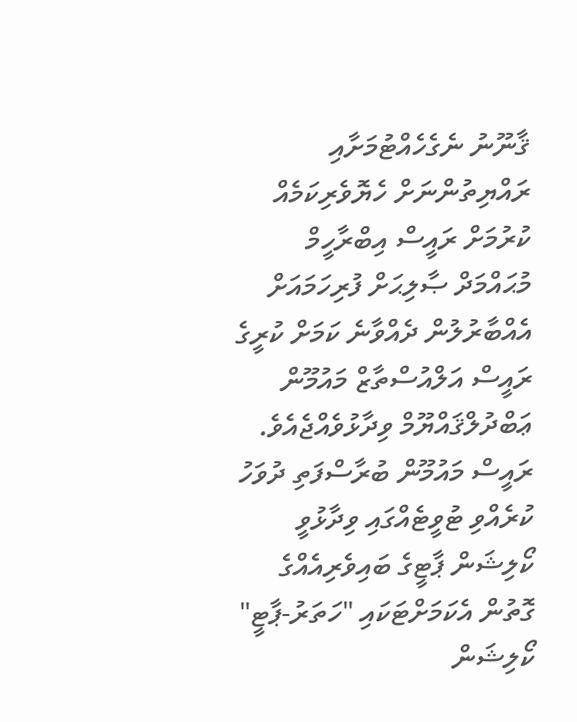ޤާނޫނު ނެގެހެއްޓުމަށާއި ރައްޔިތުންނަށް ހެޔޮވެރިކަމެއް ކުރުމަށް ރައީސް އިބްރާހީމް މުޙައްމަދް ޞާލިޙަށް ފުރިހަމައަށް އެއްބާރުލުން ދެއްވާނެ ކަމަށް ކުރީގެ ރައީސް އަލްއުސްތާޒް މައުމޫން ޢަބްދުލްޤައްޔޫމް ވިދާޅުވެއްޖެއެވެ. ރައީސް މައުމޫން ބުރާސްފަތި ދުވަހު ކުރެއްވި ޓުވީޓެއްގައި ވިދާޅުވީ ކޯލިޝަން ޕާޓީގެ ބައިވެރިއެއްގެ ގޮތުން އެކަމަށްޓަކައި "ހަތަރު-ޕާޓީ" ކޯލިޝަން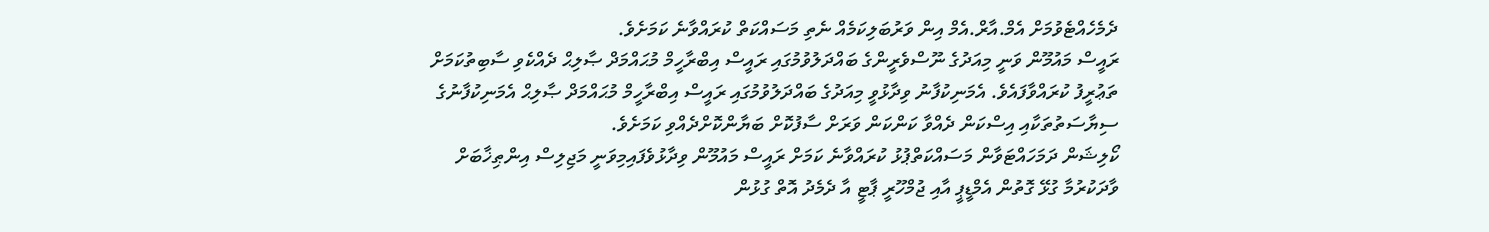ދެމެހެއްޓެވުމަށް އެމް.އާރް.އެމް އިން ވަރުބަލިކަމެއް ނެތި މަސައްކަތް ކުރައްވާނެ ކަމަށެވެ.
ރައީސް މައުމޫން ވަނީ މިއަދުގެ ނޫސްވެރީންގެ ބައްދަލުވުމުގައި ރައީސް އިބްރާހީމް މުޙައްމަދް ޞާލިޙް ދެއްކެވި ސާބިތުކަމަށް ތަޢުރީފު ކުރައްވާފައެވެ. އެމަނިކުފާނު ވިދާޅުވީ މިއަދުގެ ބައްދަލުވުމުގައި ރައީސް އިބްރާހީމް މުޙައްމަދް ޞާލިޙް އެމަނިކުފާނުގެ ސިޔާސަތުތަކާއި އިސްކަން ދެއްވާ ކަންކަން ވަރަށް ސާފުކޮށް ބަޔާންކޮށްދެއްވި ކަމަށެވެ.
ކޯލިޝަން ދަމަހައްޓަވާން މަސައްކަތްޕުޅު ކުރައްވާނެ ކަމަށް ރައީސް މައުމޫން ވިދާޅުވެފައިމިވަނީ މަޖިލިސް އިންޠިޚާބަށް ވާދަކުރުމާ ގުޅޭ ގޮތުން އެމްޑީޕީ އާއި ޖުމްހޫރީ ޕާޓީ އާ ދެމެދު އޮތް ގުޅުން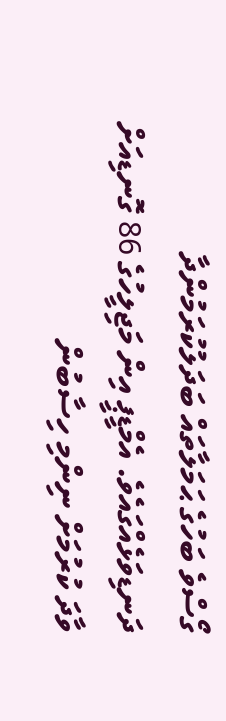ގޯސްވެ ބަހުގެ ޙަމަލާތައް ބަދަލުކުރަމުންދާ ދަނޑިވަޅެއްގައެވެ. އެމްޑީޕީ އިން މަޖިލީހުގެ 86 ގޮނޑިއަށް ވާދަ ކުރުމަށް ނިންމި ހިސާބުން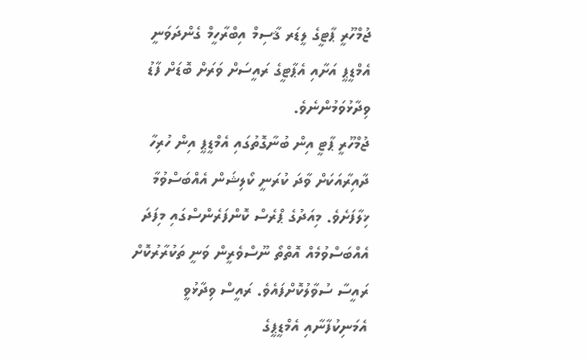ޖުމްހޫރީ ޕާޓީގެ ލީޑަރ ޤާސިމް އިބްރާހީމް ގެންދަވަނީ އެމްޑީޕީ އަށާއި އެޕާޓީގެ ރައީސަށް ވަރަށް ބޮޑަށް ފާޑު ވިދާޅުވަމުންނެވެ.
ޖުމްހޫރީ ޕާޓީ އިން ބުނާގޮތުގައި އެމްޑީޕީ އިން ހުރިހާ ދާއިރާއަކަށް ވާދަ ކުރަނީ ކޯލިޝަން އެއްބަސްވުމާ ޚިލާފަށެވެ. މިއަދުގެ ޕްރެސް ކޮންފަރެންސްގައި މިފަދަ އެއްބަސްވުމެއް އޮތްތޯ ނޫސްވެރީން ވަނީ ތަކުރާރުކޮށް ރައީސާ ސުވާލުކޮށްފައެވެ. ރައީސް ވިދާޅުވީ އެމަނިކުފާނާއި އެމްޑީޕީގެ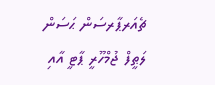ޗެއަރޕާރސަން ޙަސަން ލަޠީފް ޖުމްހޫރީ ޕާޓީ އާއި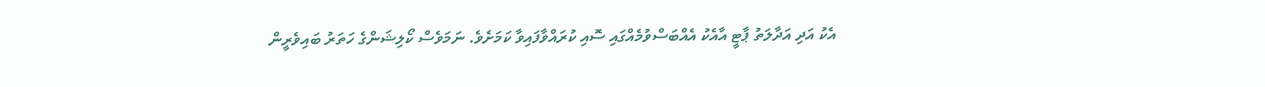އެކު އަދި އަދާލަތު ޕާޓީ އާއެކު އެއްބަސްވުމެއްގައި ސޮއި ކުރައްވާފައިވާ ކަމަށެވެ. ނަމަވެސް ކޯލިޝަންގެ ހަތަރު ބައިވެރީން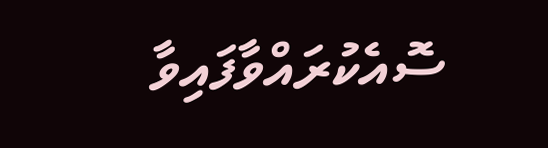ސޮއެކުރައްވާފައިވާ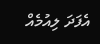އެފަދަ ލިއުމެއް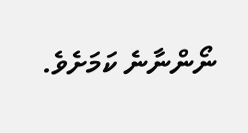ނޯންނާނެ ކަމަށެވެ.